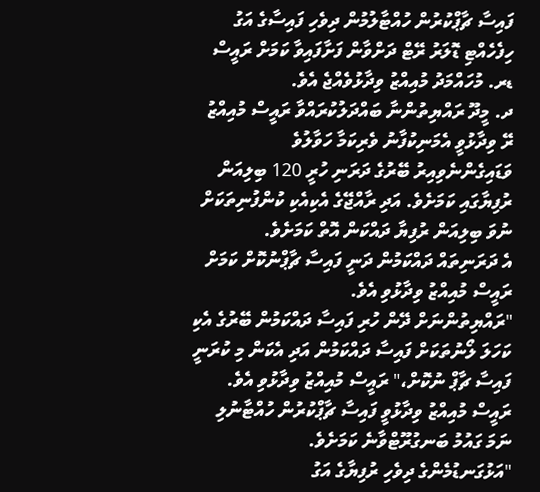ފައިސާ ޗާޕްކުރުން ހުއްޓާލުމުން ދިވެހި ފައިސާގެ އަގު ހިފެހެއްޓި ޑޮލަރު ރޭޓް ދަށްވާން ފަށާފައިވާ ކަމަށް ރައީސް ޑރ. މުހައްމަދު މުއިއްޒު ވިދާޅުވެއްޖެ އެވެ.
ދ. މީދޫ ރައްޔިތުންނާ ބައްދަލުކުރައްވާ ރައީސް މުއިއްޒު ރޭ ވިދާޅުވީ އެމަނިކުފާނު ވެރިކަމާ ހަވާލުވެ ވަޑައިގެންނެވިއިރު ބޭރުގެ ދަރަނި ހުރީ 120 ބިލިއަން ރުފިޔާގައި ކަމަށެވެ. އަދި ރާއްޖޭގެ އެކިއެކި ކުންފުނިތަކަށް ނުވަ ބިލިއަން ރުފިޔާ ދައްކަން އޮތް ކަމަށެވެ.
އެ ދަރަނިތައް ދައްކަމުން ދަނީ ފައިސާ ޗާޕްނުކޮށް ކަމަށް ރައީސް މުއިއްޒު ވިދާޅުވި އެވެ.
"ރައްޔިތުންނަށް ދޭން ހުރި ފައިސާ ދައްކަމުން ބޭރުގެ އެކި ކަހަލަ ލޯނުތަކަށް ފައިސާ ދައްކަމުން އަދި އެކަން މި ކުރަނީ ފައިސާ ޗާޕް ނުކޮށް،" ރައީސް މުއިއްޒު ވިދާޅުވި އެވެ.
ރައީސް މުއިއްޒު ވިދާޅުވީ ފައިސާ ޗާޕްކުރުން ހުއްޓާނުލި ނަމަ ގައުމު ބަނގުރޫޓްވާނެ ކަމަށެވެ.
"އަޅުގަނޑުމެންގެ ދިވެހި ރުފިޔާގެ އަގު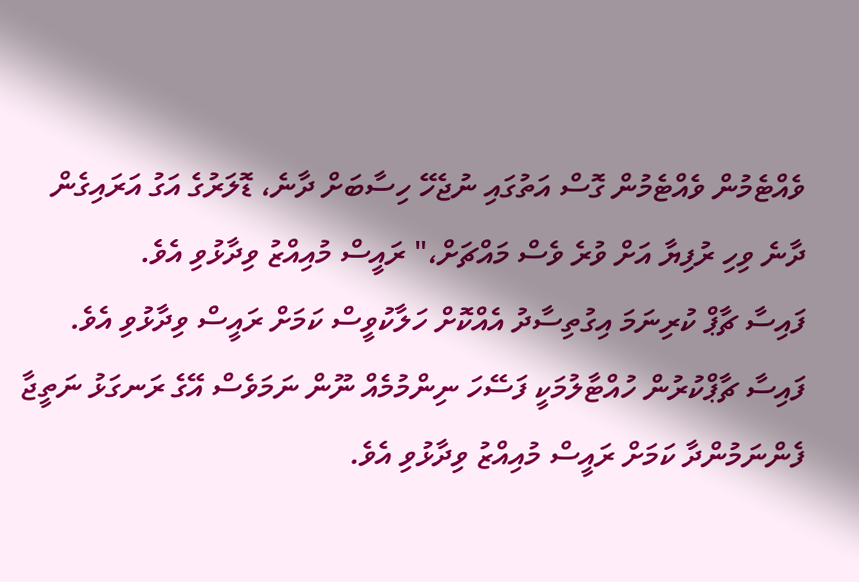ވެއްޓެމުން ވެއްޓެމުން ގޮސް އަތުގައި ނުޖެހޭ ހިސާބަށް ދާނެ، ޑޮލަރުގެ އަގު އަރައިގެން ދާނެ ވިހި ރުފިޔާ އަށް ވުރެ ވެސް މައްޗަށް،" ރައީސް މުއިއްޒު ވިދާޅުވި އެވެ.
ފައިސާ ޗާޕް ކުރިނަމަ އިގުތިސާދު އެއްކޮށް ހަލާކުވީސް ކަމަށް ރައީސް ވިދާޅުވި އެވެ.
ފައިސާ ޗާޕްކުރުން ހުއްޓާލުމަކީ ފަސޭހަ ނިންމުމެއް ނޫން ނަމަވެސް އޭގެ ރަނގަޅު ނަތީޖާ ފެންނަމުންދާ ކަމަށް ރައީސް މުއިއްޒު ވިދާޅުވި އެވެ.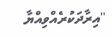"އިރާދަކުރެއްވިއްޔާ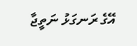އޭގެ ރަނގަޅު ނަތީޖާ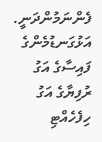ފެންނަމުންދަނީ. އަޅުގަނޑުމެންގެ ފައިސާގެ އަގު ރުފިޔާގެ އަގު ހިފެހެއްޓި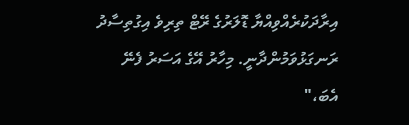އިރާދަކުރެއްވިއްޔާ ޑޮލަރުގެ ރޭޓް ތިރިވެ އިގުތިސާދު ރަނގަޅުވަމުންދާނީ. މިހާރު އޭގެ އަސަރު ފެނޭ އެބަ،"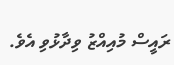ރައީސް މުއިއްޒު ވިދާޅުވި އެވެ.